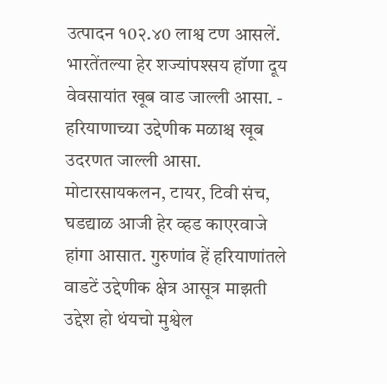उत्पादन १0२.४0 लाश्व टण आसलें. भारतेंतल्या हेर शज्यांपश्सय हॉणा दूय वेवसायांत खूब वाड जाल्ली आसा. - हरियाणाच्या उद्देणीक मळाश्च खूब उदरणत जाल्ली आसा. मोटारसायकलन, टायर, टिवी संच, घडद्याळ आजी हेर व्हड काएरवाजे हांगा आसात. गुरुणांव हें हरियाणांतले वाडटें उद्देणीक क्षेत्र आसूत्र माझती उद्देश हो थंयचो मुश्वेल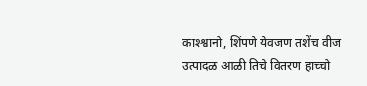काश्श्वानो, शिंपणे येवजण तशेंच वीज उत्पादळ आळी तिचे वितरण हाच्चो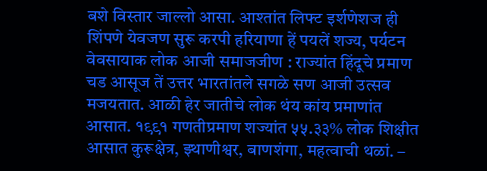बशे विस्तार जाल्लो आसा. आश्तांत लिफ्ट इर्शणेशज ही शिंपणे येवजण सुरू करपी हरियाणा हें पयलें शज्य, पर्यटन वेवसायाक लोक आजी समाजजीण : राज्यांत हिंदूचे प्रमाण चड आसूज तें उत्तर भारतांतले सगळे सण आजी उत्सव मजयतात. आळी हेर जातीचे लोक थंय कांय प्रमाणांत आसात. १९९१ गणतीप्रमाण शज्यांत ५५.३३% लोक शिक्षीत आसात कुरूक्षेत्र, झ्थाणीश्वर, बाणशंगा, महत्वाची थळां. –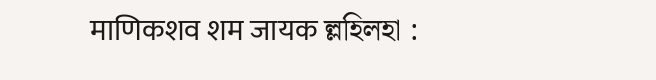माणिकशव शम जायक ল্লহিলহা :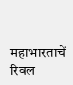महाभारताचें रिवल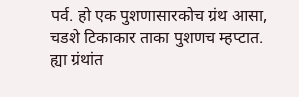पर्व. हो एक पुशणासारकोच ग्रंथ आसा, चडशे टिकाकार ताका पुशणच म्हप्टात. ह्या ग्रंथांत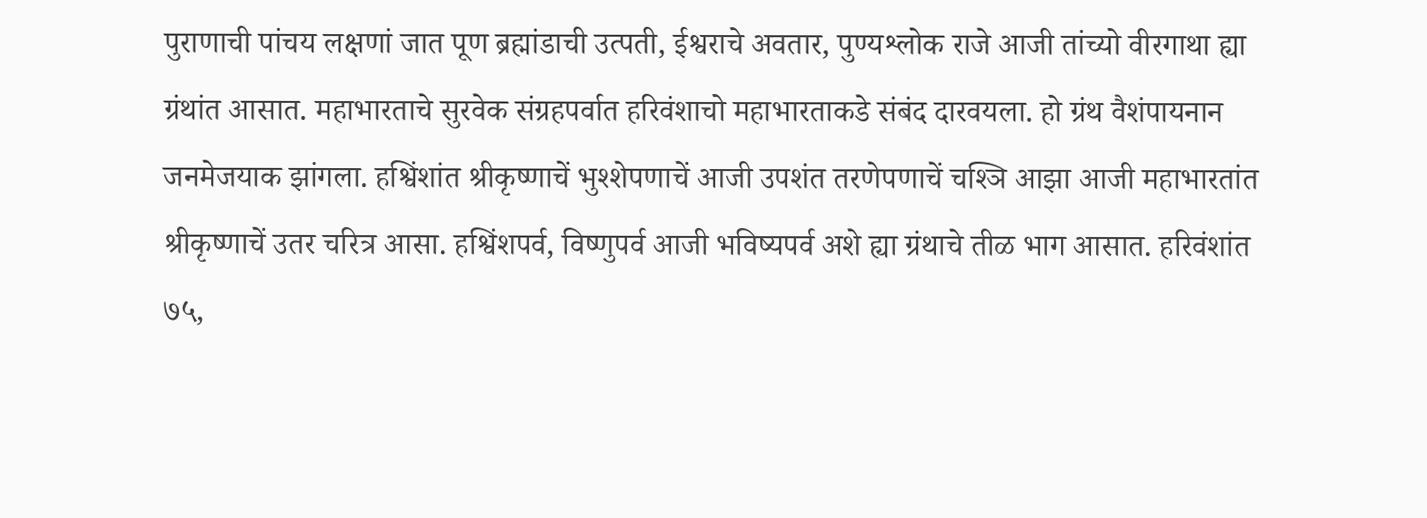पुराणाची पांचय लक्षणां जात पूण ब्रह्मांडाची उत्पती, ईश्वराचे अवतार, पुण्यश्लोक राजे आजी तांच्यो वीरगाथा ह्या ग्रंथांत आसात. महाभारताचे सुरवेक संग्रहपर्वात हरिवंशाचो महाभारताकडे संबंद दारवयला. हो ग्रंथ वैशंपायनान जनमेजयाक झांगला. हश्विंशांत श्रीकृष्णाचें भुश्शेपणाचें आजी उपशंत तरणेपणाचें चश्ञि आझा आजी महाभारतांत श्रीकृष्णाचें उतर चरित्र आसा. हश्विंशपर्व, विष्णुपर्व आजी भविष्यपर्व अशे ह्या ग्रंथाचे तीळ भाग आसात. हरिवंशांत ७५,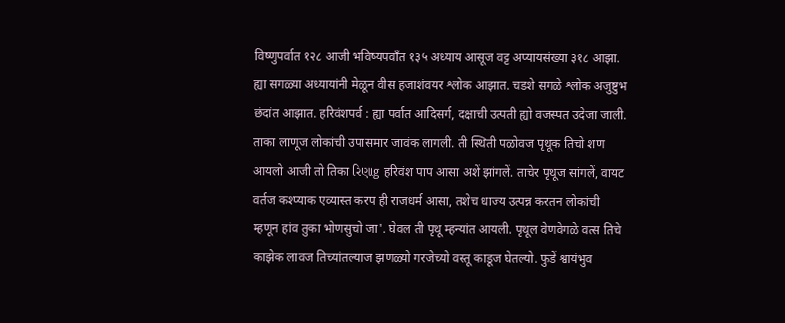विष्णुपर्वात १२८ आजी भविष्यपवाँत १३५ अध्याय आसूज वट्ट अप्यायसंख्या ३१८ आझा. ह्या सगळ्या अध्यायांनी मेळून वीस हजाशंवयर श्लोक आझात. चडशे सगळे श्लोक अजुष्टुभ छंदांत आझात. हरिवंशपर्व : ह्या पर्वात आदिसर्ग, दक्षाची उत्पती ह्यो वजस्पत उदेजा जाली. ताका लाणूज लोकांची उपासमार जावंक लागली. ती स्थिती पळोवज पृथूक तिचो शण आयलो आजी तो तिका રિણાg हरिवंश पाप आसा अशें झांगलें. ताचेर पृथूज सांगलें, वायट वर्तज कश्प्याक एव्यास्त करप ही राजधर्म आसा, तशेच धाज्य उत्पन्न करतन लोकांची म्हणून हांव तुका भोणसुचो जा'. घेवल ती पृथू म्हन्यांत आयली. पृथूल वेणवेगळे वत्स तिचे काझेक लावज तिच्यांतल्याज झणळ्यो गरजेच्यो वस्तू काडूज घेतल्यो. फुडें श्वायंभुव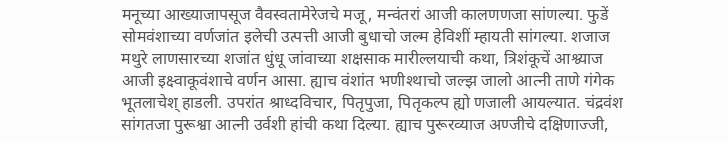मनूच्या आख्याजापसूज वैवस्वतामेरेजचे मजू, मन्वंतरां आजी कालणणजा सांणल्या. फुडें सोमवंशाच्या वर्णजांत इलेची उत्पत्ती आजी बुधाचो जल्म हेविशीं म्हायती सांगल्या. शजाज मथुरे लाणसारच्या शजांत धुंधू जांवाच्या शक्षसाक मारील्लयाची कथा, त्रिशंकूचें आश्व्याज आजी इक्ष्वाकूवंशाचे वर्णन आसा. ह्याच वंशांत भणीश्थाचो जल्झ जालो आत्नी ताणे गंगेक भूतलाचेश् हाडली. उपरांत श्राध्दविचार, पितृपुजा, पितृकल्प ह्यो णजाली आयल्यात. चंद्रवंश सांगतजा पुरूश्वा आत्नी उर्वशी हांची कथा दिल्या. ह्याच पुरूरव्याज अण्जीचे दक्षिणाज्जी,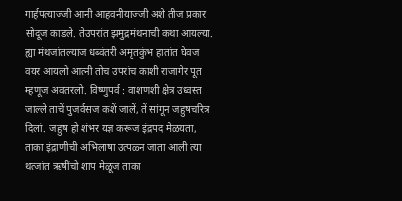गार्हपत्याज्जी आनी आहवनीयाज्जी अशे तीज प्रकार सोदूज काडले. तेउपरांत झमुद्रमंथनाची कथा आयल्या. ह्या मंथजांतल्याज धब्वंतरी अमृतकुंभ हातांत घेवज वयर आयलो आत्नी तोच उपरांच काशी राजागेर पूत म्हणूज अवतरलो. विष्णुपर्व : वाशणशी क्षेत्र उध्वस्त जाल्ले ताचें पुजर्वसज कशें जालें, तें सांगून जहुषचरित्र दिलां. जहुष हो शंभर यज्ञ करूज इंद्रपद मेळयता, ताका इंद्राणीची अभिलाषा उत्पळ्न जाता आली त्या थत्जांत ऋषींचो शाप मेळूज ताका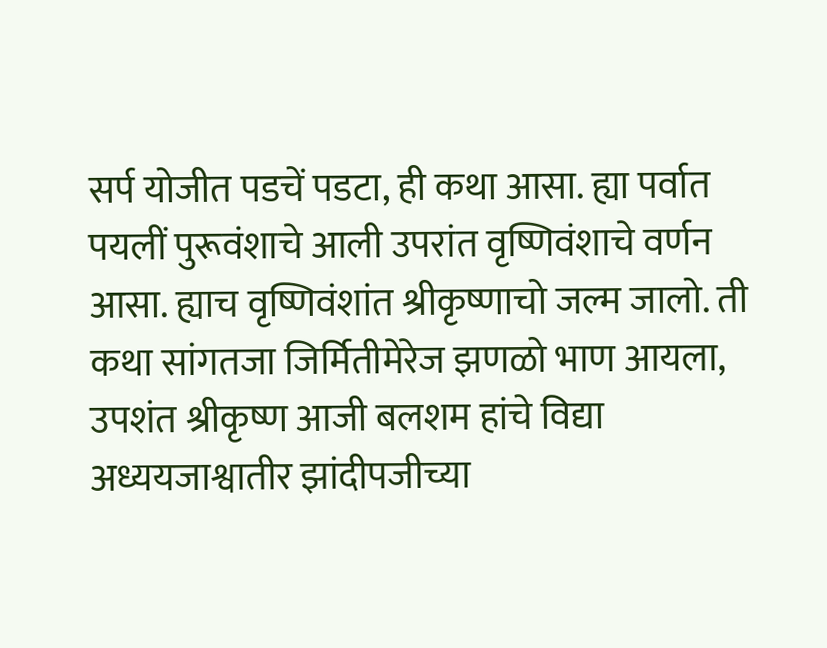सर्प योजीत पडचें पडटा, ही कथा आसा. ह्या पर्वात पयलीं पुरूवंशाचे आली उपरांत वृष्णिवंशाचे वर्णन आसा. ह्याच वृष्णिवंशांत श्रीकृष्णाचो जल्म जालो. ती कथा सांगतजा जिर्मितीमेरेज झणळो भाण आयला, उपशंत श्रीकृष्ण आजी बलशम हांचे विद्या अध्ययजाश्वातीर झांदीपजीच्या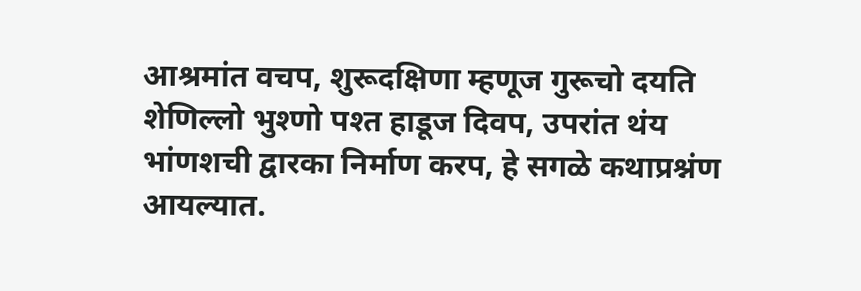आश्रमांत वचप, शुरूदक्षिणा म्हणूज गुरूचो दयति शेणिल्लो भुश्णो पश्त हाडूज दिवप, उपरांत थंय भांणशची द्वारका निर्माण करप, हे सगळे कथाप्रश्नंण आयल्यात.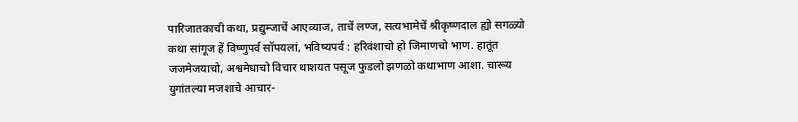पारिजातकाची कथा, प्रद्युम्जाचें आएव्याज, ताचें लण्ज, सत्यभामेचें श्रीकृष्णदाल ह्यो सगळ्यो कथा सांगूज हें विष्णुपर्व सॉपयलां, भविष्यपर्व : हरिवंशाचो हो जिमाणचो भाण. हातूंत जजमेजयाचो, अश्वमेधाचो विचार थाशयत पसूज फुडलो झणळो कथाभाण आशा. चारूय युगांतल्या मजशाचे आचार-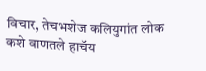विचार, तेचभशेज कलियुगांत लोक कशे वाणतले हाचॅय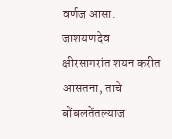वर्णज आसा. जाशयणदेव क्षीरसागरांत शयन करीत आसतना, ताचे बोंबलतेंतल्याज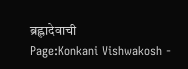ब्रह्लादेवाची
Page:Konkani Vishwakosh -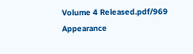Volume 4 Released.pdf/969
Appearance